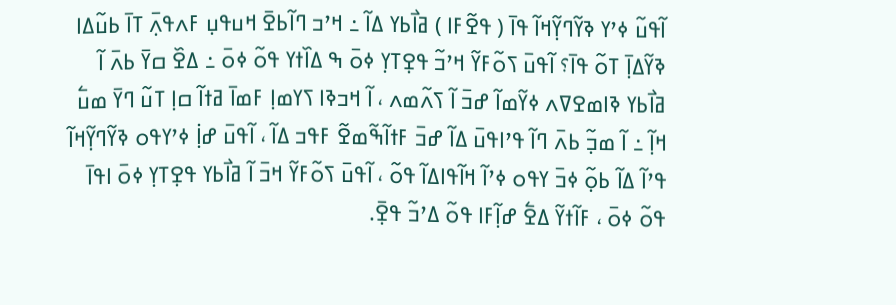ߊ߬ߟߎ߬ ߦߴߌ ߢߌ߬ߣߌ߲߬ߞߊ߬ ߟߊ߫ ( ߟߐ߬ߓߊ ) ߥߊ߯ߕߌ ߡߊ߬ ߸ ߞߴߏ ߣߊ߬ߕߐ߫ ߞߎߟߎ߲ ߓߍߟߍ߲߫ ߠߊ߫ ߕߎ߬ߡߊ ߢߌ߬ߡߊ߲߫ ߠߋ߬ ߟߊ߫؟ ߊ߬ߟߎ߫ ߖߋ߬ߓߌ߬ ߞߴߏ߬ ߟߐ߲ߠߌ߲ ߦߋ߫ ߒ ߡߊ߰ߙߌ ߟߋ߬ ߦߋ߫ ߸ ߡߐ߰ ߛߌ߫ ߕߍ߫ ߊ߬ ߥߊ߯ߕߌ ߢߊߘߐߜߍ ߦߌ߬ߘߊ߬ ߝߏ߫ ߊ߬ ߖߍ߬ߘߍ ، ߊ߬ ߞߏߢߊ ߖߌߘߊ߲ ߓߘߊ߫ ߥߙߊ߬ ߛߊ߲ ߠߎ߬ ߣߌ߫ ߘߎ߱ ߞߊ߲߬ ߸ ߊ߬ ߘߏ߲߬ ߕߍ߫ ߣߊ߬ ߟߴߊߟߎ߫ ߡߊ߬ ߝߏ߫ ߓߙߊ߬ߒ߬ߘߐ߬ ߓߟߏ ߡߊ߬ ، ߊ߬ߟߎ߫ ߝߊ߲߭ ߦߴߌߟߋ ߢߌ߬ߣߌ߲߬ߞߊ߬ ߟߴߊ߬ ߡߊ߬ ߕߋ߲߬ ߦߏ߫ ߌߟߋ ߦߴߊ߬ ߞߊ߬ߟߊߡߊ߬ ߟߋ߬ ، ߊ߬ߟߎ߫ ߖߋ߬ߓߌ߬ ߞߏ߫ ߊ߬ ߥߊ߯ߕߌ ߟߐ߲ߠߌ߲ ߦߋ߫ ߊߟߊ߫ ߟߋ߬ ߦߋ߫ ، ߓߊ߬ߙߌ߬ ߡߐ߱ ߝߊ߲߬ߓߊ ߟߋ߬ ߡߴߏ߬ ߟߐ߲߫.